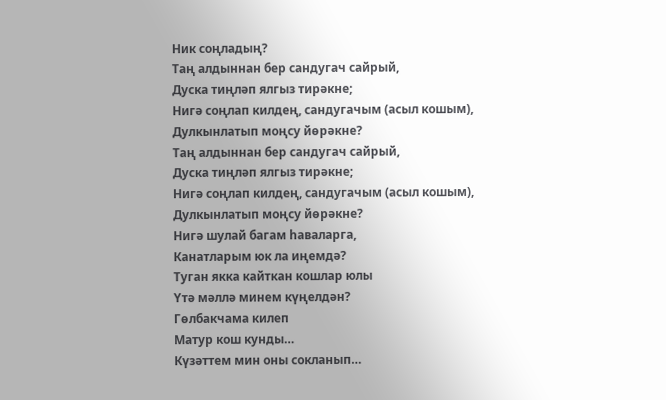Ник соңладың?
Таң алдыннан бер сандугач сайрый,
Дуска тиңләп ялгыз тирәкне;
Нигә соңлап килдең, сандугачым (асыл кошым),
Дулкынлатып моңсу йөрәкне?
Таң алдыннан бер сандугач сайрый,
Дуска тиңләп ялгыз тирәкне;
Нигә соңлап килдең, сандугачым (асыл кошым),
Дулкынлатып моңсу йөрәкне?
Нигә шулай багам һаваларга,
Канатларым юк ла иңемдә?
Туган якка кайткан кошлар юлы
Үтә мәллә минем күңелдән?
Гөлбакчама килеп
Матур кош кунды…
Күзәттем мин оны сокланып…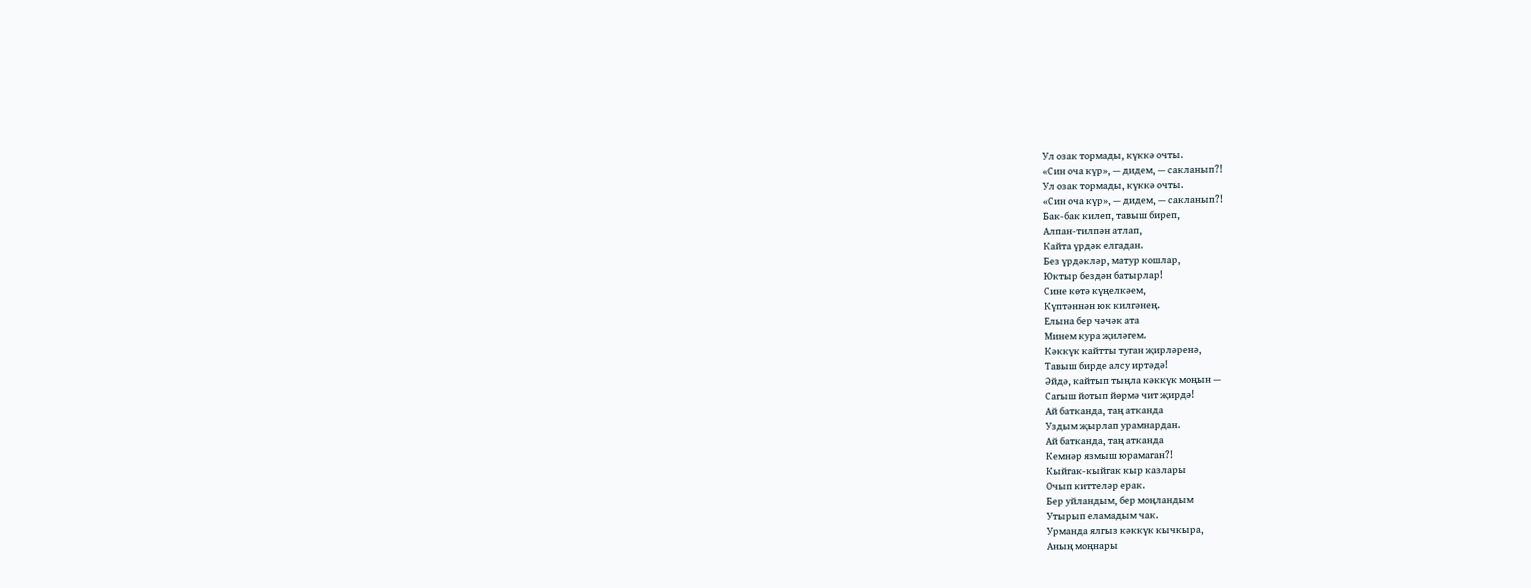Ул озак тормады, күккә очты.
«Син оча күр», — дидем, — сакланып?!
Ул озак тормады, күккә очты.
«Син оча күр», — дидем, — сакланып?!
Бак-бак килеп, тавыш биреп,
Алпан-тилпән атлап,
Кайта үрдәк елгадан.
Без үрдәкләр, матур кошлар,
Юктыр бездән батырлар!
Сине көтә күңелкәем,
Күптәннән юк килгәнең.
Елына бер чәчәк ата
Минем кура җиләгем.
Кәккүк кайтты туган җирләренә,
Тавыш бирде алсу иртәдә!
Әйдә, кайтып тыңла кәккүк моңын —
Сагыш йотып йөрмә чит җирдә!
Ай батканда, таң атканда
Уздым җырлап урамнардан.
Ай батканда, таң атканда
Кемнәр язмыш юрамаган?!
Кыйгак-кыйгак кыр казлары
Очып киттеләр ерак.
Бер уйландым, бер моңландым
Утырып еламадым чак.
Урманда ялгыз кәккүк кычкыра,
Аның моңнары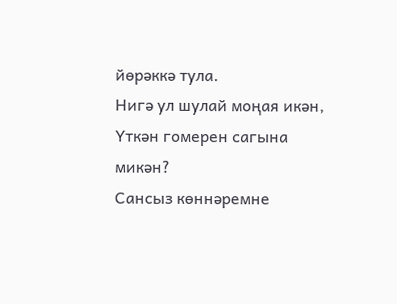йөрәккә тула.
Нигә ул шулай моңая икән,
Үткән гомерен сагына микән?
Сансыз көннәремне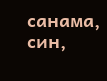санама, син,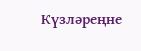Күзләреңне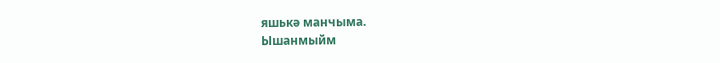яшькә манчыма.
Ышанмыйм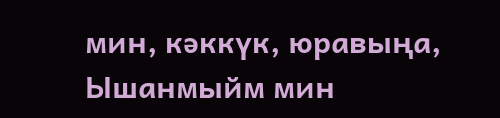мин, кәккүк, юравыңа,
Ышанмыйм мин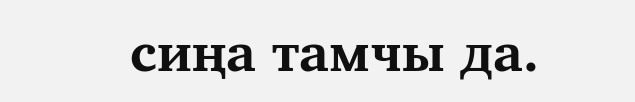сиңа тамчы да.